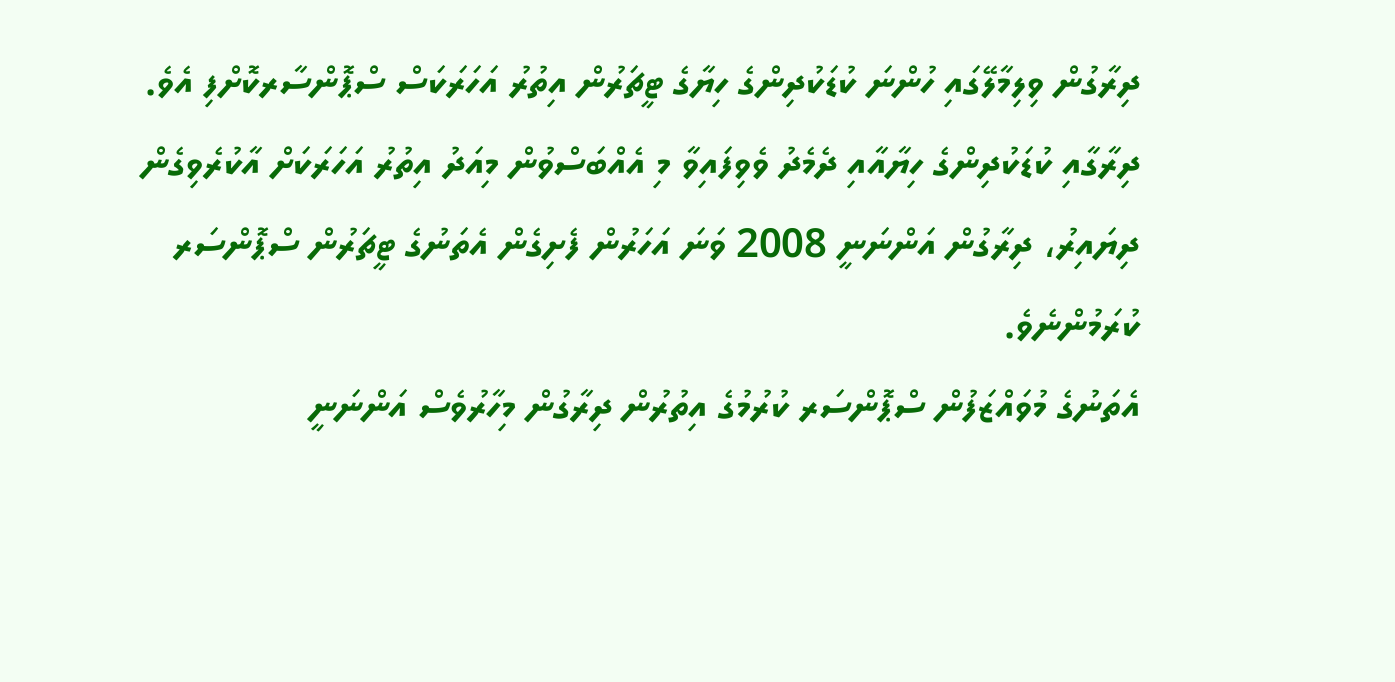ދިރާގުން ވިލިމާލޭގައި ހުންނަ ކުޑަކުދިންގެ ހިޔާގެ ޓީޗަރުން އިތުރު އަހަރަކަސް ސްޕޮންސާރކޮށްފި އެވެ.
ދިރާގާއި ކުޑަކުދިންގެ ހިޔާއާއި ދެމެދު ވެވިފައިވާ މި އެއްބަސްވުން މިއަދު އިތުރު އަހަރަކަށް އާކުރެވިގެން ދިޔައިރު، ދިރާގުން އަންނަނީ 2008 ވަނަ އަހަރުން ފެށިގެން އެތަނުގެ ޓީޗަރުން ސްޕޮންސަރ ކުރަމުންނެވެ.
އެތަނުގެ މުވައްޒަފުން ސްޕޮންސަރ ކުރުމުގެ އިތުރުން ދިރާގުން މިހާރުވެސް އަންނަނީ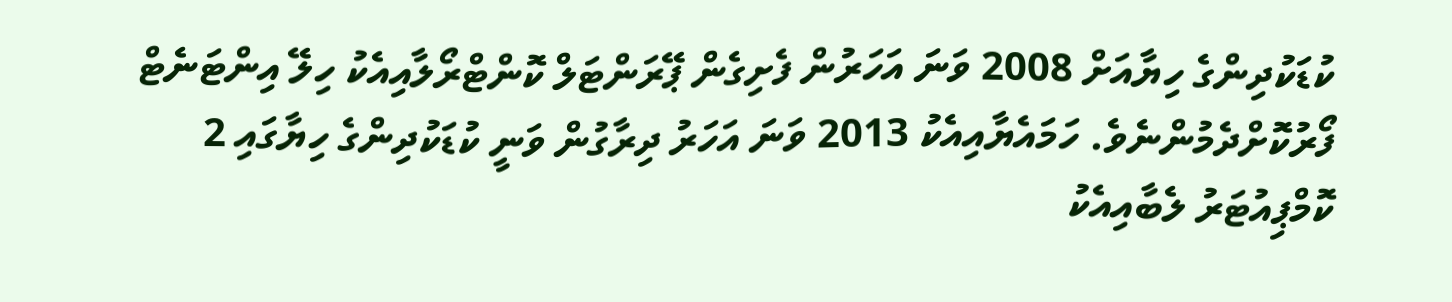ކުޑަކުދިންގެ ހިޔާއަށް 2008 ވަނަ އަހަރުން ފެށިގެން ޕޭރަންޓަލް ކޮންޓްރޯލާއިއެކު ހިލޭ އިންޓަނެޓް ފޯރުކޮށްދެމުންނެވެ. ހަމައެޔާއިއެކު 2013 ވަނަ އަހަރު ދިރާގުން ވަނީ ކުޑަކުދިންގެ ހިޔާގައި 2 ކޮމްޕިއުޓަރު ލެބާއިއެކު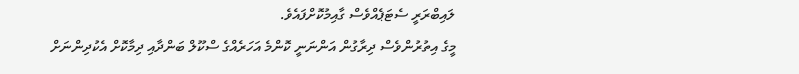ލައިބްރަރީ ސެޓަޕެއްވެސް ގާއިމުކޮށްފައެވެ.
މީގެ އިތުރުންވެސް ދިރާގުން އަންނަނީ ކޮންމެ އަހަރެއްގެ ސްކޫލް ބަންދާއި ދިމާކޮށް އެކުދިންނަށް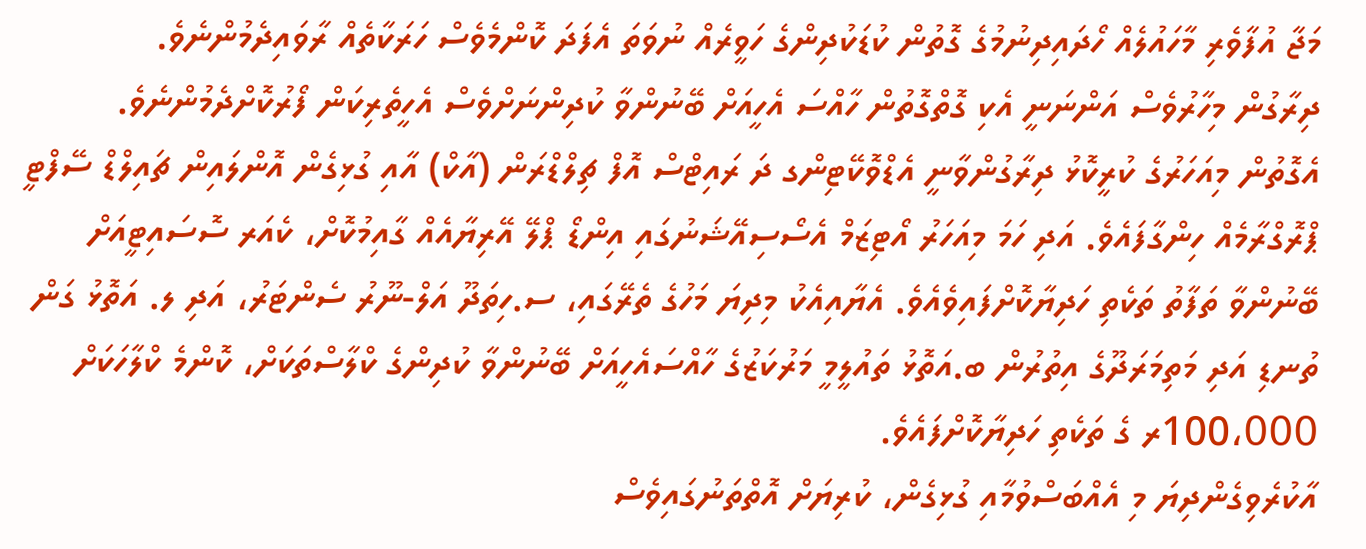މަޖާ އުފާވެރި މާހައުލެއް ހޯދައިދިނުމުގެ ގޮތުން ކުޑަކުދިންގެ ހަވީރެއް ނުވަތަ އެފަދަ ކޮންމެވެސް ހަރަކާތެއް ރާވައިދެމުންނެވެ.
ދިރާގުން މިހާރުވެސް އަންނަނީ އެކި ގޮތްގޮތުން ހާއްސަ އެހީއަށް ބޭނުންވާ ކުދިންނަށްވެސް އެހީތެރިކަން ފޯރުކޮށްދެމުންނެވެ.
އެގޮތުން މިއަހަރުގެ ކުރީކޮޅު ދިރާގުންވާނީ އެޑްވޮކޭޓިންގ ދަ ރައިޓްސް އޮފް ޗިލްޑްރަން (އާކް) އާއި ގުޅިގެން އޮންލައިން ޗައިލްޑް ސޭފްޓީ ޕްރޮގްރާމެއް ހިންގާފައެވެ. އަދި ހަމަ މިއަހަރު އޯޓިޒަމް އެސޯސިއޭޝަނުގައި އިންޑޯ ޕްލޭ އޭރިޔާއެއް ގާއިމުކޮށް، ކެއަރ ސޮސައިޓީއަށް ބޭނުންވާ ތަފާތު ތަކެތި ހަދިޔާކޮށްފައިވެއެވެ. އެޔާއިއެކު މިދިޔަ މަހުގެ ތެރޭގައި، ސ.ހިތަދޫ އަލް-ނޫރު ސެންޓަރު، އަދި ލ. އަތޮޅު ގަން ތުނޑި އަދި މަތިމަރަދޫގެ އިތުރުން ބ.އަތޮޅު ތައުލީމީ މަރުކަޒުގެ ހާއްސައެހީއަށް ބޭނުންވާ ކުދިންގެ ކްލާސްތަކަށް، ކޮންމެ ކްލާހަކަށް 100،000ރ ގެ ތަކެތި ހަދިޔާކޮށްފައެވެ.
އާކުރެވިގެންދިޔަ މި އެއްބަސްވުމާއި ގުޅިގެން، ކުރިޔަށް އޮތްތަނުގައިވެސް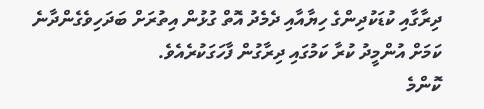ދިރާގާއި ކުޑަކުދިންގެ ހިޔާއާއި ދެމެދު އޮތް ގުޅުން އިތުރަށް ބަދަހިވެގެންދާނެ ކަމަށް އުންމީދު ކުރާ ކަމުގައި ދިރާގުން ފާހަގަކުރެއެވެ.
ކޮންމެ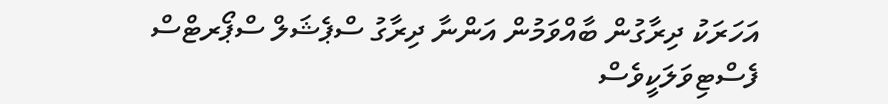އަހަރަކު ދިރާގުން ބާއްވަމުން އަންނާ ދިރާގު ސްޕެޝަލް ސްޕޯރޓްސް ފެސްޓިވަލަކީވެސް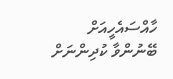ހާއްސައެހީއަށް ބޭނުންވާ ކުދިންނަށް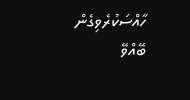ހާއްސަކުރެވިގެން ބޭއްވޭ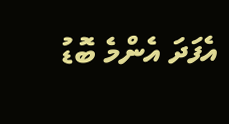އެފަދަ އެންމެ ބޮޑު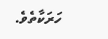ހަރަކާތެވެ.